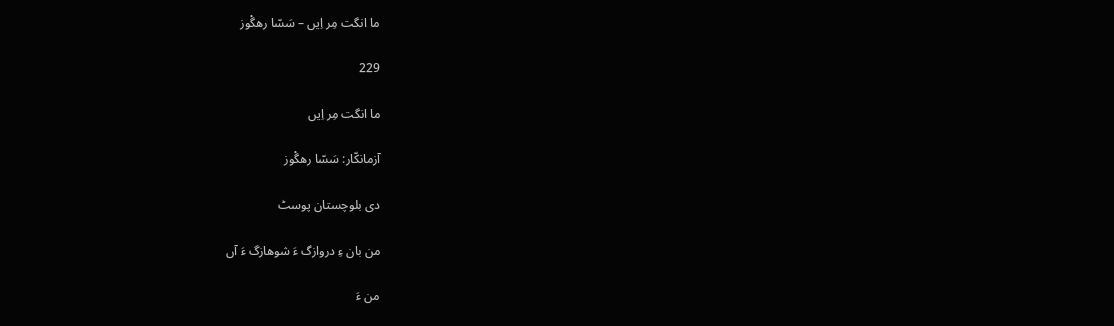ما انگت مِر اِیں – سَسّا رھگْوز

229

ما انگت مِر اِیں

آزمانکّار: سَسّا رھگْوز

دی بلوچستان پوسٹ

من بان ءِ دروازگ ءَ شوھازگ ءَ آں

من ءَ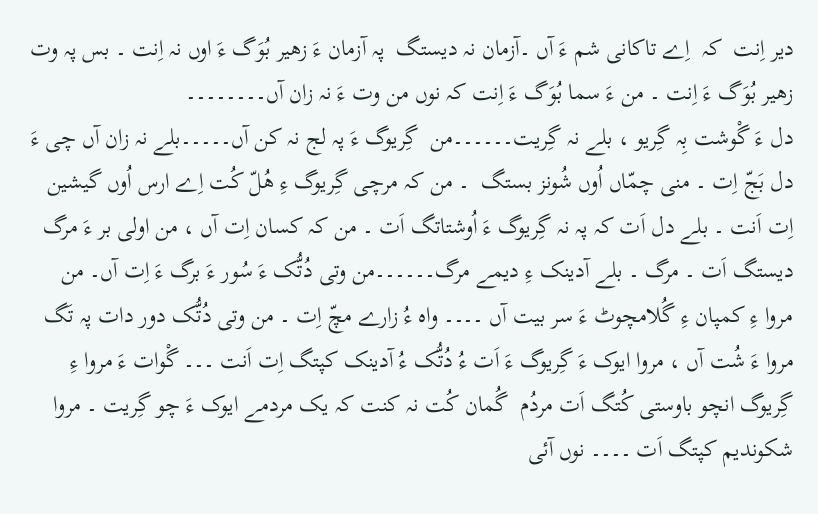دیر اِنت  کہ  اِے تاکانی شم ءَ آں ۔آزمان نہ دیستگ  پہ آزمان ءَ زھیر بُوَگ ءَ اوں نہ اِنت ۔ بس پہ وت زھیر بُوَگ ءَ اِنت ۔ من ءَ سما بُوَگ ءَ اِنت کہ نوں من وت ءَ نہ زان آں۔۔۔۔۔۔۔۔
دل ءَ گْوشت بِہ گِریو ، بلے نہ گِریت۔۔۔۔۔۔من  گِریوگ ءَ پہ لج نہ کن آں۔۔۔۔۔بلے نہ زان آں چی ءَ دل بَجّ اِت ۔ منی چمّاں اُوں شُونز بستگ  ۔ من کہ مرچی گِریوگ ءِ ھُلّ کُت اِے ارس اُوں گیشین اِت اَنت ۔ بلے دل اَت کہ پہ نہ گِریوگ ءَ اُوشتاتگ اَت ۔ من کہ کسان اِت آں ، من اولی بر ءَ مرگ دیستگ اَت ۔ مرگ ۔ بلے آدینک ءِ دیمے مرگ۔۔۔۔۔۔من وتی دُتُّک ءَ سُور ءَ برگ ءَ اِت آں۔ من مروا ءِ کمپان ءِ گُلامچوٹ ءَ سر بیت آں ۔۔۔۔ واہ ءُ زارے مچّ اِت ۔ من وتی دُتُّک دور دات پہ تَگ مروا ءَ شُت آں ، مروا ایوک ءَ گِریوگ ءَ اَت ءُ دُتُّک ءُ آدینک کپتگ اِت اَنت ۔۔۔ گْوات ءَ مروا ءِ گِریوگ انچو باوستی کُتگ اَت مردُم  گُمان کُت نہ کنت کہ یک مردمے ایوک ءَ چو گِریت ۔ مروا شکوندیم کپتگ اَت ۔۔۔۔ نوں آئی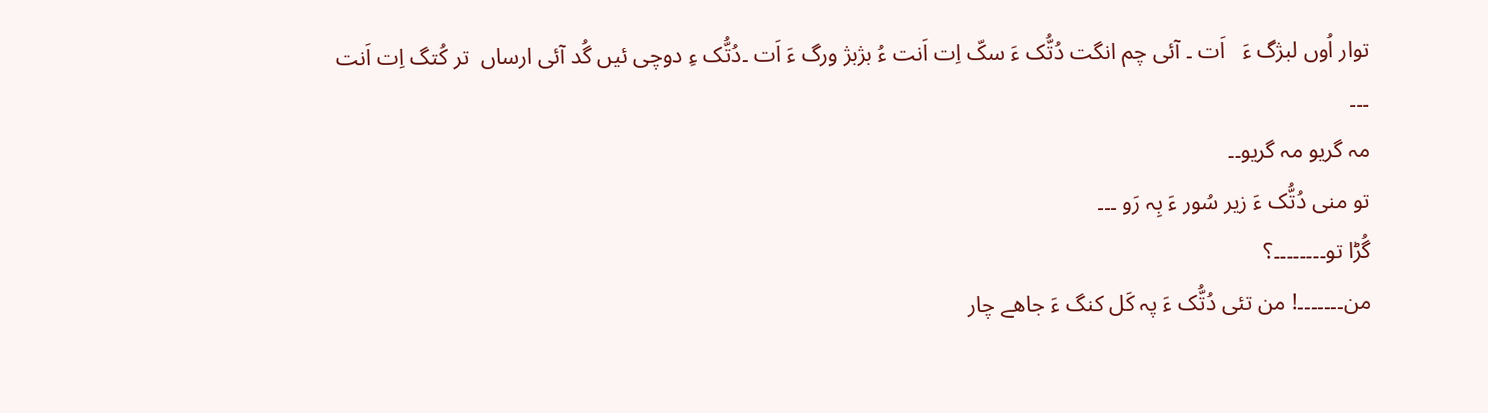توار اُوں لبژگ ءَ   اَت ۔ آئی چم انگت دُتُّک ءَ سکّ اِت اَنت ءُ بژبژ ورگ ءَ اَت ۔دُتُّک ءِ دوچی ئیں گُد آئی ارساں  تر کُتگ اِت اَنت ۔۔۔
مہ گریو مہ گریو۔۔
تو منی دُتُّک ءَ زیر سُور ءَ بِہ رَو ۔۔۔
گُڑا تو۔۔۔۔۔۔۔۔؟
من۔۔۔۔۔۔۔! من تئی دُتُّک ءَ پہ کَل کنگ ءَ جاھے چار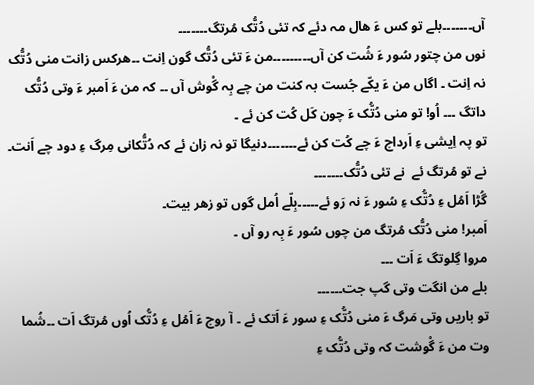آں۔۔۔۔۔۔۔بلے تو کس ءَ ھال مہ دئے کہ تئی دُتُّک مُرتگ۔۔۔۔۔۔۔
نوں من چتور سُور ءَ شُت کن آں۔۔۔۔۔۔۔۔۔من ءَ تئی دُتُّک گون اِنت ۔۔ھرکس زانت منی دُتُّک نہ اِنت ۔ اگاں من ءَ یکّے جُست بہ کنت من چے بِہ گْوش آں ۔۔ کہ من ءَ اَمبر ءَ وتی دُتُّک داتگ ۔۔۔ اُو! تو منی دُتُّک ءَ چون کَل کُت کن ئے ۔
تو پہ اِیشی ءِ اَرداچ ءَ چے کُت کن ئے۔۔۔۔۔۔۔دنیگا تو نہ زان ئے کہ دُتُّکانی مِرگ ءِ دود چے اَنت۔ نے تو مُرتگ ئے  نے تئی دُتُّک۔۔۔۔۔۔۔
گُڑا اَمُل ءِ دُتُّک ءِ سُور ءَ نہ رَو ئے۔۔۔۔۔بِلّے اُمل گوں تو زھر بیت۔
اَمبر! منی دُتُّک مُرتگ من چوں سُور ءَ بِہ رو آں ۔
مروا گِلوتگ ءَ اَت ۔۔۔
بلے من انگت وتی گپ جت۔۔۔۔۔۔
تو باریں وتی مَرگ ءَ منی دُتُّک ءِ سور ءَ اَتک ئے ۔ آ روچ ءَ اَمُل ءِ دُتُّک اُوں مُرتگ اَت ۔۔شُما وت من ءَ گْوشت کہ وتی دُتُّک ءِ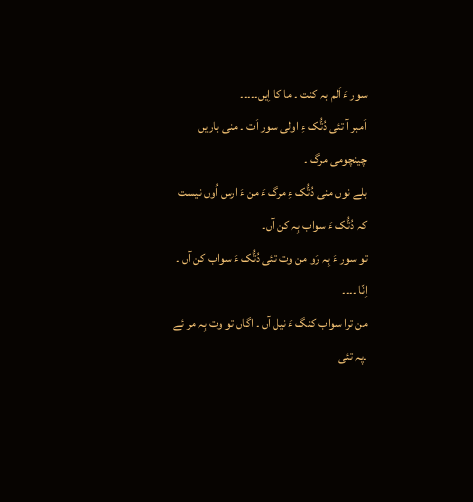سور ءَ اَلم بہ کنت ۔ ما کا اِیں۔۔۔۔۔
اَمبر آ تئی دُتُّک ءِ اولی سور اَت ۔ منی باریں چینچومی مرگ ۔
بلے نوں منی دُتُّک ءِ مرگ ءَ من ءَ ارس اُوں نیست کہ دُتُّک ءَ سواب بِہ کن آں۔
تو سور ءَ بِہ رَو من وت تئی دُتُّک ءَ سواب کن آں ۔
اِنّا ۔۔۔۔
من ترا سواب کنگ ءَ نیل آں ۔ اگاں تو وت بِہ مر ئے ۔پہ تئی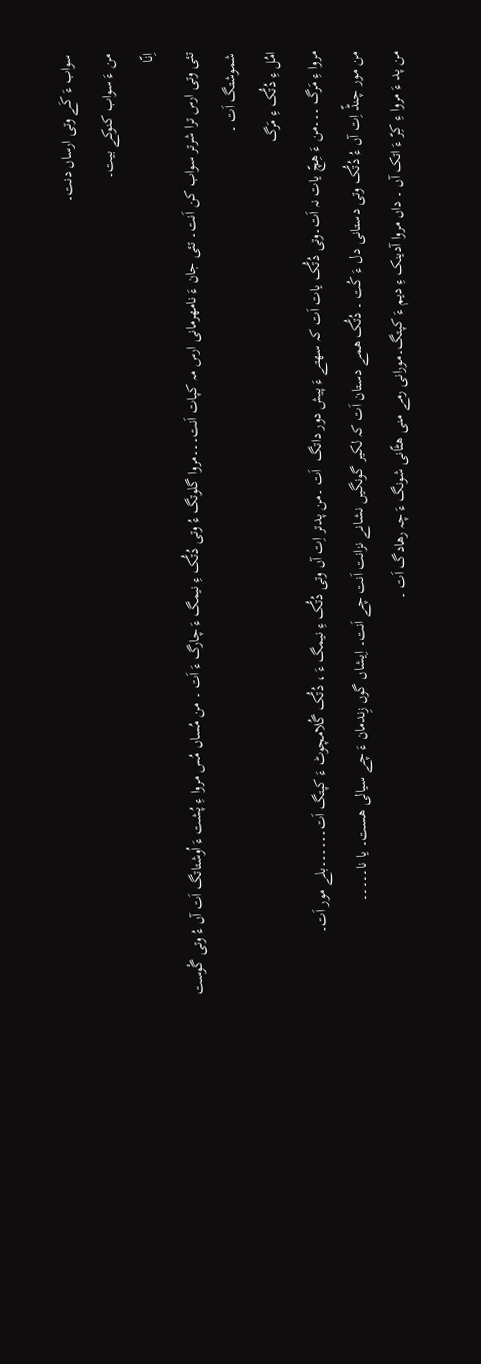سواب ءَ کَے وتی ارساں دنت۔
من ءَ سواب کنوکے بیت۔
اِنّا
تئی وتی ارس ترا شرتر سواب کن اَنت۔ تئی جان ءَ نامھرمانی ارس مہ کپات اَنت۔۔۔مروا گلوتگ ءُ وتی دُتُّک ءِ نیمگ ءَ چارگ ءَ اَت ۔ من مُساں مُس مروا ءِ پُشت ءَ اُوشتاتگ اَت آں ءُ وتی گْوست شموشتگ اَت ۔
امُل ءِ دُتُّک ءِ مَرگ
مروا ءِ مَرگ ۔۔۔من ءَ ھِچّ یات نہ اَت۔وتی دُتُّک یات اَت کہ سھتے ءَ پیش دور داتگ  اَت ۔من پدتر اِت آں وتی دُتُّک ءِ نیمگ ءَ ، دُتُّک گُلامچوٹ ءَ کپتگ اَت۔۔۔۔۔۔بلے مور اَت۔
من مور چنڈّ اِت آں ءُ دُتُّک وتی دستانی دل ءَ کُت ۔ دُتُّک ھمے دستان اَت کہ لکیر گونگیں نشانے نزانت اَنت چے اَنت۔ اِیشاں گوں زِندمان ءَ چے سیالی ھست۔ یا نا۔۔۔۔۔
من پد ءَ مروا ءِ کِرّ ءَ اتک آں ۔ داں مروا آدینک ءِ دیم ءَ کپتگ۔مورانی رمے منی ھٹّانی شونگ ءَ چہ رھادگ اَت ۔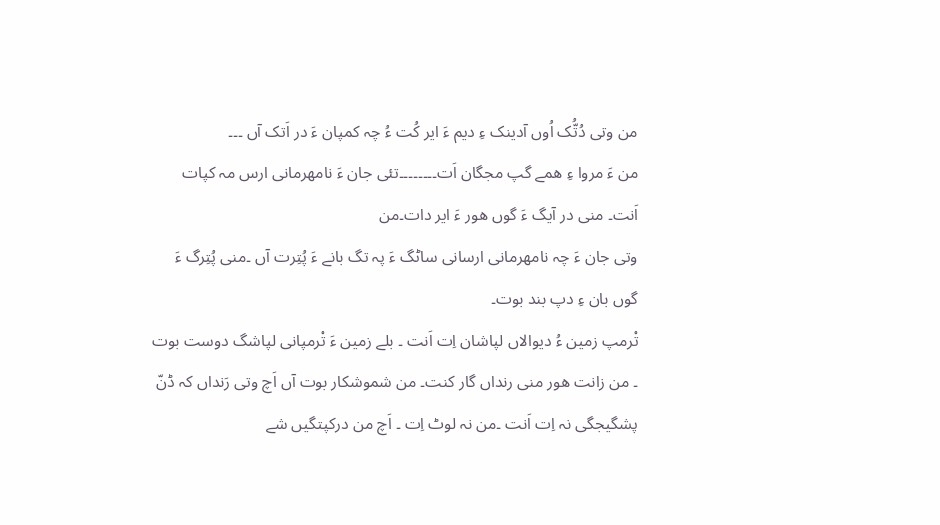من وتی دُتُّک اُوں آدینک ءِ دیم ءَ ایر کُت ءُ چہ کمپان ءَ در اَتک آں ۔۔۔
من ءَ مروا ءِ ھمے گپ مجگان اَت۔۔۔۔۔۔۔۔تئی جان ءَ نامھرمانی ارس مہ کپات اَنت۔ منی در آیگ ءَ گوں ھور ءَ ایر دات۔من
وتی جان ءَ چہ نامھرمانی ارسانی ساٹگ ءَ پہ تگ بانے ءَ پُتِرت آں ۔منی پُتِرگ ءَ گوں بان ءِ دپ بند بوت۔
تْرمپ زمین ءُ دیوالاں لپاشان اِت اَنت ۔ بلے زمین ءَ تْرمپانی لپاشگ دوست بوت ۔ من زانت ھور منی رنداں گار کنت۔ من شموشکار بوت آں اَچ وتی رَنداں کہ ڈنّ پشگیجگی نہ اِت اَنت ۔من نہ لوٹ اِت ۔ اَچ من درکپتگیں شے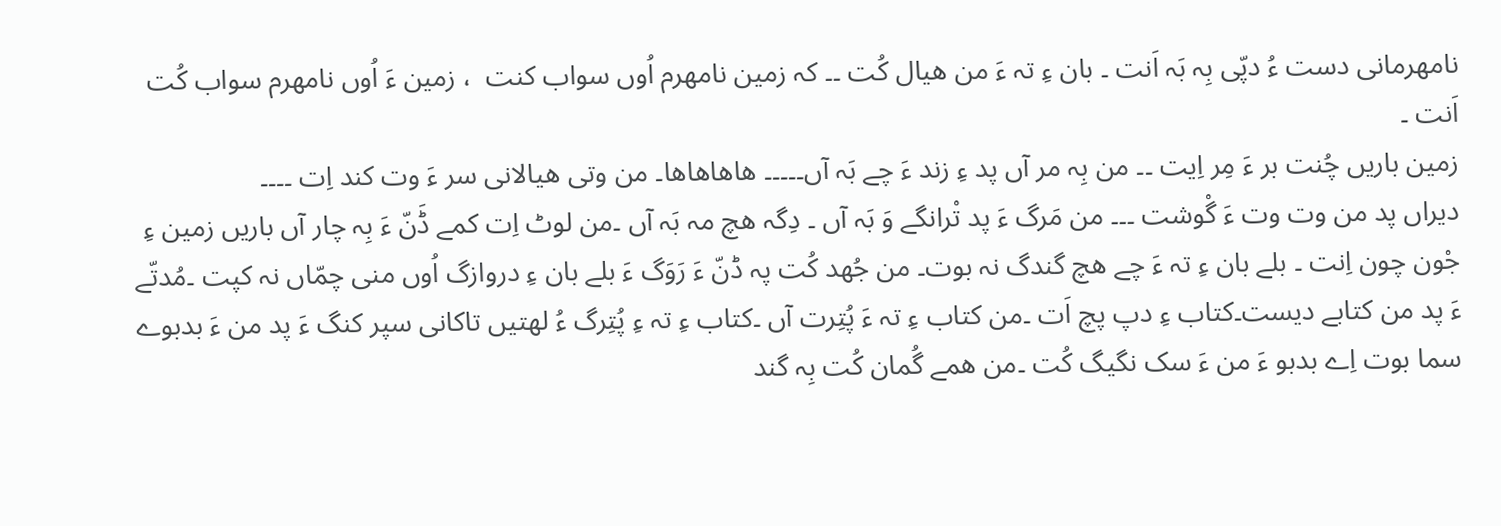نامھرمانی دست ءُ دپّی بِہ بَہ اَنت ۔ بان ءِ تہ ءَ من ھیال کُت ۔۔ کہ زمین نامھرم اُوں سواب کنت  ، زمین ءَ اُوں نامھرم سواب کُت اَنت ۔
زمین باریں چُنت بر ءَ مِر اِیت ۔۔ من بِہ مر آں پد ءِ زند ءَ چے بَہ آں۔۔۔۔۔ ھاھاھاھا۔ من وتی ھیالانی سر ءَ وت کند اِت ۔۔۔۔
دیراں پد من وت وت ءَ گْوشت ۔۔۔ من مَرگ ءَ پد تْرانگے وَ بَہ آں ۔ دِگہ ھچ مہ بَہ آں ۔من لوٹ اِت کمے ڈَنّ ءَ بِہ چار آں باریں زمین ءِ جْون چون اِنت ۔ بلے بان ءِ تہ ءَ چے ھچ گندگ نہ بوت۔ من جُھد کُت پہ ڈنّ ءَ رَوَگ ءَ بلے بان ءِ دروازگ اُوں منی چمّاں نہ کپت ۔مُدتّے ءَ پد من کتابے دیست۔کتاب ءِ دپ پچ اَت ۔من کتاب ءِ تہ ءَ پُتِرت آں ۔کتاب ءِ تہ ءِ پُتِرگ ءُ لھتیں تاکانی سپر کنگ ءَ پد من ءَ بدبوے سما بوت اِے بدبو ءَ من ءَ سک نگیگ کُت ۔من ھمے گُمان کُت بِہ گند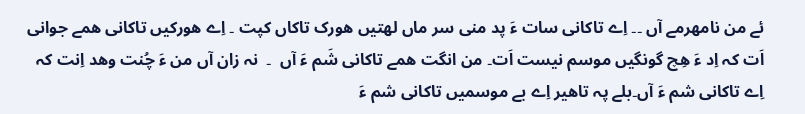ئے من نامھرمے آں ۔۔ اِے تاکانی سات ءَ پد منی سر ماں لھتیں ھورک تاکاں کپت ۔ اِے ھورکیں تاکانی ھمے جوانی اَت کہ اِد ءَ ھِچ گونگیں موسم نیست اَت۔ من انگت ھمے تاکانی شَم ءَ آں  ۔  نہ زان آں من ءَ چُنت وھد اِنت کہ اِے تاکانی شم ءَ آں۔بلے پہ تاھیر اِے بے موسمیں تاکانی شم ءَ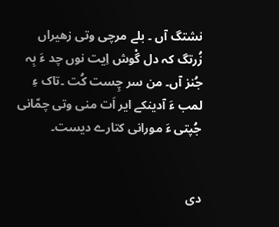نشتگ آں ۔ بلے مرچی وتی زھیراں زُرتگ کہ دل گْوش اِیت نوں چد ءَ بِہ جُنز آں۔ من سر چِست کُت ۔تاک ءِ لمب ءَ آدینکے ایر اَت منی وتی چمّانی جُپتی ءَ مورانی کتارے دیست۔


دی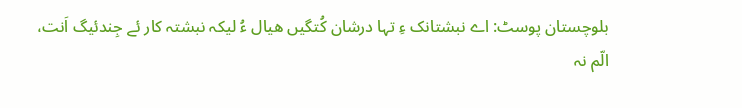بلوچستان پوسٹ: اے نبشتانک ءِ تہا درشان کُتگیں ھیال ءُ لیکہ نبشتہ کار ئے جِندئیگ اَنت، الّم نہ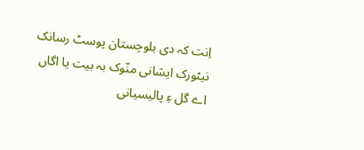اِنت کہ دی بلوچستان پوسٹ رسانک نیٹورک ایشانی منّوک بہ بیت یا اگاں اے گل ءِ پالیسیانی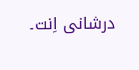درشانی اِنت۔